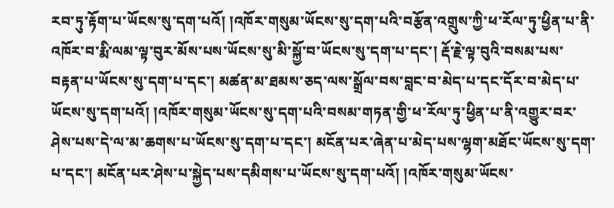རབ་ཏུ་རྟོག་པ་ཡོངས་སུ་དག་པའོ། །འཁོར་གསུམ་ཡོངས་སུ་དག་པའི་བརྩོན་འགྲུས་ཀྱི་ཕ་རོལ་ཏུ་ཕྱིན་པ་ནི་འཁོར་བ་རྨི་ལམ་ལྟ་བུར་མོས་པས་ཡོངས་སུ་མི་སྐྱོ་བ་ཡོངས་སུ་དག་པ་དང་། རྡོ་རྗེ་ལྟ་བུའི་བསམ་པས་བརྟན་པ་ཡོངས་སུ་དག་པ་དང་། མཚན་མ་ཐམས་ཅད་ལས་སྒྲོལ་བས་བླང་བ་མེད་པ་དང་དོར་བ་མེད་པ་ཡོངས་སུ་དག་པའོ། །འཁོར་གསུམ་ཡོངས་སུ་དག་པའི་བསམ་གཏན་གྱི་ཕ་རོལ་ཏུ་ཕྱིན་པ་ནི་འགྱུར་བར་ཤེས་པས་དེ་ལ་མ་ཆགས་པ་ཡོངས་སུ་དག་པ་དང་། མངོན་པར་ཞེན་པ་མེད་པས་ལྷག་མཐོང་ཡོངས་སུ་དག་པ་དང་། མངོན་པར་ཤེས་པ་སྐྱེད་པས་དམིགས་པ་ཡོངས་སུ་དག་པའོ། །འཁོར་གསུམ་ཡོངས་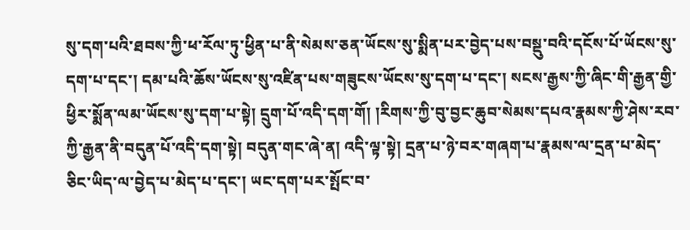སུ་དག་པའི་ཐབས་ཀྱི་ཕ་རོལ་ཏུ་ཕྱིན་པ་ནི་སེམས་ཅན་ཡོངས་སུ་སྨིན་པར་བྱེད་པས་བསྡུ་བའི་དངོས་པོ་ཡོངས་སུ་དག་པ་དང་། དམ་པའི་ཆོས་ཡོངས་སུ་འཛིན་པས་གཟུངས་ཡོངས་སུ་དག་པ་དང་། སངས་རྒྱས་ཀྱི་ཞིང་གི་རྒྱན་གྱི་ཕྱིར་སྨོན་ལམ་ཡོངས་སུ་དག་པ་སྟེ། དྲུག་པོ་འདི་དག་གོ། །རིགས་ཀྱི་བུ་བྱང་ཆུབ་སེམས་དཔའ་རྣམས་ཀྱི་ཤེས་རབ་ཀྱི་རྒྱན་ནི་བདུན་པོ་འདི་དག་སྟེ། བདུན་གང་ཞེ་ན། འདི་ལྟ་སྟེ། དྲན་པ་ཉེ་བར་གཞག་པ་རྣམས་ལ་དྲན་པ་མེད་ཅིང་ཡིད་ལ་བྱེད་པ་མེད་པ་དང་། ཡང་དག་པར་སྤོང་བ་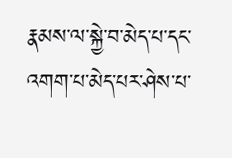རྣམས་ལ་སྐྱེ་བ་མེད་པ་དང་འགག་པ་མེད་པར་ཤེས་པ་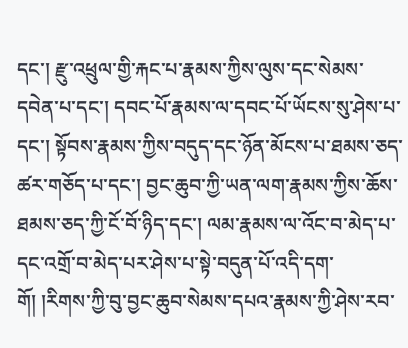དང་། རྫུ་འཕྲུལ་གྱི་རྐང་པ་རྣམས་ཀྱིས་ལུས་དང་སེམས་དབེན་པ་དང་། དབང་པོ་རྣམས་ལ་དབང་པོ་ཡོངས་སུ་ཤེས་པ་དང་། སྟོབས་རྣམས་ཀྱིས་བདུད་དང་ཉོན་མོངས་པ་ཐམས་ཅད་ཚར་གཅོད་པ་དང་། བྱང་ཆུབ་ཀྱི་ཡན་ལག་རྣམས་ཀྱིས་ཆོས་ཐམས་ཅད་ཀྱི་ངོ་བོ་ཉིད་དང་། ལམ་རྣམས་ལ་འོང་བ་མེད་པ་དང་འགྲོ་བ་མེད་པར་ཤེས་པ་སྟེ་བདུན་པོ་འདི་དག་གོ། །རིགས་ཀྱི་བུ་བྱང་ཆུབ་སེམས་དཔའ་རྣམས་ཀྱི་ཤེས་རབ་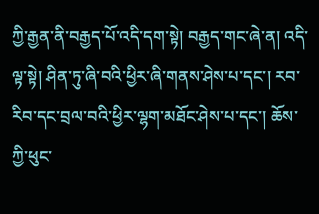ཀྱི་རྒྱན་ནི་བརྒྱད་པོ་འདི་དག་སྟེ། བརྒྱད་གང་ཞེ་ན། འདི་ལྟ་སྟེ། ཤིན་ཏུ་ཞི་བའི་ཕྱིར་ཞི་གནས་ཤེས་པ་དང་། རབ་རིབ་དང་བྲལ་བའི་ཕྱིར་ལྷག་མཐོང་ཤེས་པ་དང་། ཆོས་ཀྱི་ཕུང་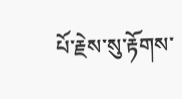པོ་རྗེས་སུ་རྟོགས་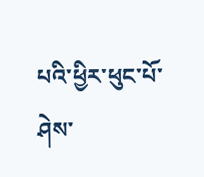པའི་ཕྱིར་ཕུང་པོ་ཤེས་